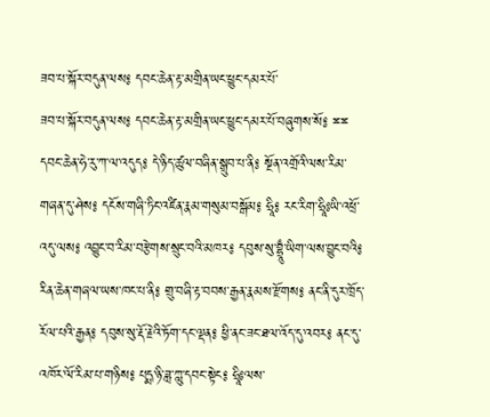ཟབ་པ་སྐོར་བདུན་ལས༔ དབང་ཆེན་རྟ་མགྲིན་ཡང་ཕྱུང་དམར་པོ་
ཟབ་པ་སྐོར་བདུན་ལས༔ དབང་ཆེན་རྟ་མགྲིན་ཡང་ཕྱུང་དམར་པོ་བཞུགས་སོ༔ ྈྈ དབང་ཆེན་ཧེ་རུ་ཀ་ལ་འདུད༔ དེ་ཉིད་ཚུལ་བཞིན་སྒྲུབ་པ་ནི༔ སྔོན་འགྲོའི་ལས་རིམ་གཞན་དུ་ཤེས༔ དངོས་གཞི་ཏིང་འཛིན་རྣམ་གསུམ་བསྒོམ༔ ཧྲཱི༔ རང་རིག་ཧྲཱིཿཡི་འཕྲོ་འདུ་ལས༔ འབྱུང་བ་རིམ་བརྩེགས་སྲུང་བའི་མཁར༔ དབུས་སུ་བྷྲཱུྃ་ཡིག་ལས་བྱུང་བའི༔ རིན་ཆེན་གཞལ་ཡས་ཁང་པ་ནི༔ གྲུ་བཞི་རྟ་བབས་རྒྱན་རྣམས་རྫོགས༔ ནང་ནི་དུར་ཁྲོད་རོལ་པའི་རྒྱན༔ དབུས་སུ་རྡོ་རྗེའི་ཏོག་དང་ལྡན༔ ཕྱི་ནང་ཟང་ཐལ་འོད་དུ་འབར༔ ནང་དུ་འཁོར་ལོ་རིམ་པ་གཉིས༔ པདྨ་ཉི་ཟླ་ཀླུ་དབང་སྟེང༔ ཧྲཱིཿལས་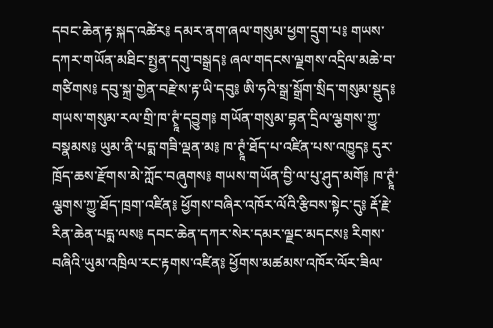དབང་ཆེན་རྟ་སྐད་འཚེར༔ དམར་ནག་ཞལ་གསུམ་ཕྱག་དྲུག་པ༔ གཡས་དཀར་གཡོན་མཐིང་སྤྱན་དགུ་བསྒྲད༔ ཞལ་གདངས་ལྗགས་འདྲིལ་མཆེ་བ་གཙིགས༔ དབུ་སྐྲ་གྱེན་བརྫེས་རྟ་ཡི་དབུ༔ ཨི་ཧའི་སྒྲ་སྒྲོག་སྲིད་གསུམ་སྡུད༔ གཡས་གསུམ་རལ་གྲི་ཁ་ཊྭཱཾ་དབྱུག༔ གཡོན་གསུམ་བྷན་དྲིལ་ལྕགས་ཀྱུ་བསྣམས༔ ཡུམ་ནི་པདྨ་གཟི་ལྡན་མ༔ ཁ་ཊྭཱཾ་ཐོད་པ་འཛིན་པས་འཁྱུད༔ དུར་ཁྲོད་ཆས་རྫོགས་མེ་ཀློང་བཞུགས༔ གཡས་གཡོན་བྱི་ལ་པུ་ཤུད་མགོ༔ ཁ་ཊྭཱཾ་ལྕགས་ཀྱུ་ཐོད་ཁྲག་འཛིན༔ ཕྱོགས་བཞིར་འཁོར་ལོའི་རྩིབས་སྟེང་དུ༔ རྡོ་རྗེ་རིན་ཆེན་པདྨ་ལས༔ དབང་ཆེན་དཀར་སེར་དམར་ལྗང་མདངས༔ རིགས་བཞིའི་ཡུམ་འཁྲིལ་རང་རྟགས་འཛིན༔ ཕྱོགས་མཚམས་འཁོར་ལོར་ཟིལ་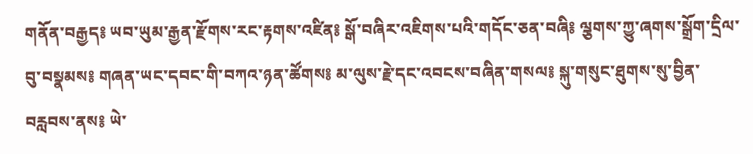གནོན་བརྒྱད༔ ཡབ་ཡུམ་རྒྱན་རྫོགས་རང་རྟགས་འཛིན༔ སྒོ་བཞིར་འཇིགས་པའི་གདོང་ཅན་བཞི༔ ལྕགས་ཀྱུ་ཞགས་སྒྲོག་དྲིལ་བུ་བསྣམས༔ གཞན་ཡང་དབང་གི་བཀའ་ཉན་ཚོགས༔ མ་ལུས་རྗེ་དང་འབངས་བཞིན་གསལ༔ སྐུ་གསུང་ཐུགས་སུ་བྱིན་བརླབས་ནས༔ ཡེ་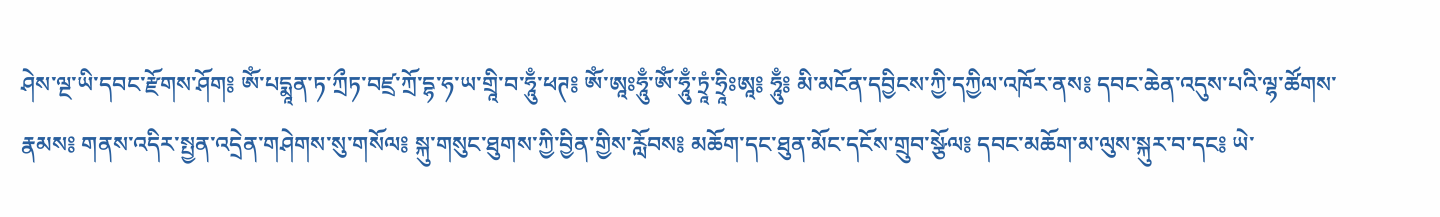ཤེས་ལྔ་ཡི་དབང་རྫོགས་ཤོག༔ ཨོཾ་པདྨཱན་ཏ་ཀྲྀཏ་བཛྲ་ཀྲོ་དྷ་ཧ་ཡ་གྲཱི་བ་ཧཱུྃ་ཕཊ༔ ཨོཾ་ཨཱཿཧཱུྃ་ཨོཾ་ཧཱུྃ་ཏྲཱཾ་ཧྲཱིཿཨཱ༔ ཧཱུྃ༔ མི་མངོན་དབྱིངས་ཀྱི་དཀྱིལ་འཁོར་ནས༔ དབང་ཆེན་འདུས་པའི་ལྷ་ཚོགས་རྣམས༔ གནས་འདིར་སྤྱན་འདྲེན་གཤེགས་སུ་གསོལ༔ སྐུ་གསུང་ཐུགས་ཀྱི་བྱིན་གྱིས་རློབས༔ མཆོག་དང་ཐུན་མོང་དངོས་གྲུབ་སྩོལ༔ དབང་མཆོག་མ་ལུས་སྐུར་བ་དང༔ ཡེ་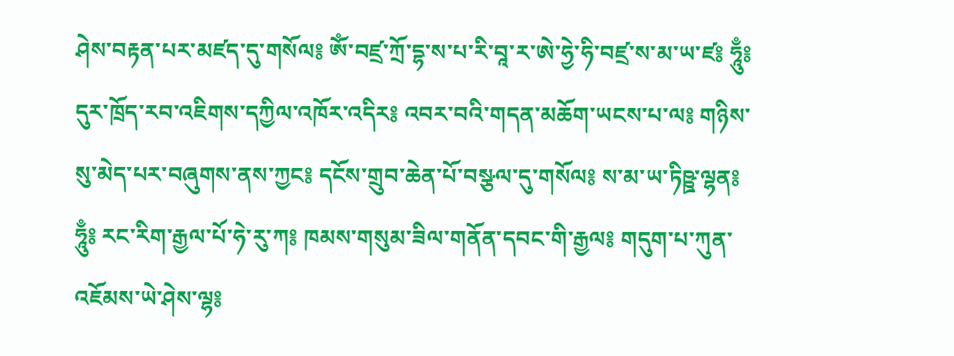ཤེས་བརྟན་པར་མཛད་དུ་གསོལ༔ ཨོཾ་བཛྲ་ཀྲོ་དྷ་ས་པ་རི་བཱ་ར་ཨེ་ཧྱེ་ཧི་བཛྲ་ས་མ་ཡ་ཛ༔ ཧཱུྃ༔ དུར་ཁྲོད་རབ་འཇིགས་དཀྱིལ་འཁོར་འདིར༔ འབར་བའི་གདན་མཆོག་ཡངས་པ་ལ༔ གཉིས་སུ་མེད་པར་བཞུགས་ནས་ཀྱང༔ དངོས་གྲུབ་ཆེན་པོ་བསྩལ་དུ་གསོལ༔ ས་མ་ཡ་ཏིཥྛ་ལྷན༔ ཧཱུྃ༔ རང་རིག་རྒྱལ་པོ་ཧེ་རུ་ཀ༔ ཁམས་གསུམ་ཟིལ་གནོན་དབང་གི་རྒྱལ༔ གདུག་པ་ཀུན་འཇོམས་ཡེ་ཤེས་ལྷ༔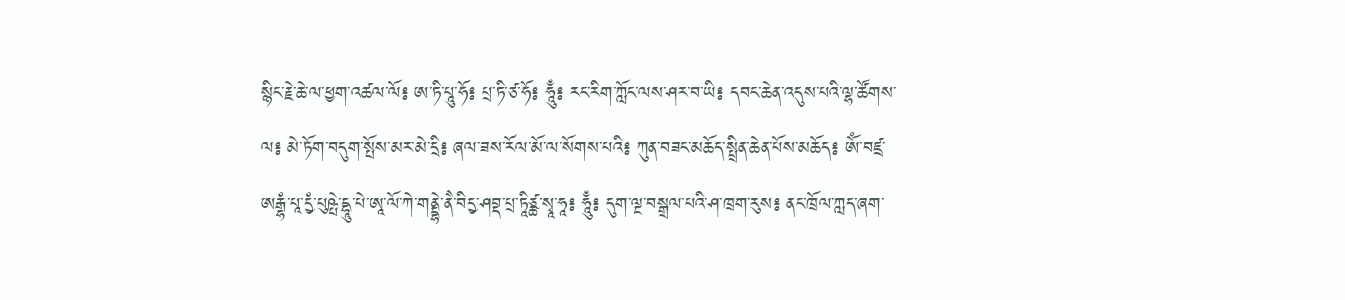སྙིང་རྗེ་ཆེ་ལ་ཕྱག་འཚལ་ལོ༔ ཨ་ཏི་པཱུ་ཧོ༔ པྲ་ཏི་ཙ་ཧོ༔ ཧཱུྃ༔ རང་རིག་ཀློང་ལས་ཤར་བ་ཡི༔ དབང་ཆེན་འདུས་པའི་ལྷ་ཚོགས་ལ༔ མེ་ཏོག་བདུག་སྤོས་མར་མེ་དྲི༔ ཞལ་ཟས་རོལ་མོ་ལ་སོགས་པའི༔ ཀུན་བཟང་མཆོད་སྤྲིན་ཆེན་པོས་མཆོད༔ ཨོཾ་བཛྲ་ཨརྒྷཾ་པཱ་དྱཾ་པུཥྤེ་དྷཱུ་པེ་ཨཱ་ལོ་ཀེ་གནྡྷེ་ནཻ་བིདྱ་ཤབྡ་པྲ་ཏཱིཙྪ་སྭཱ་ཧཱ༔ ཧཱུྃ༔ དུག་ལྔ་བསྒྲལ་པའི་ཤ་ཁྲག་རུས༔ ནང་ཁྲོལ་ཀླད་ཞག་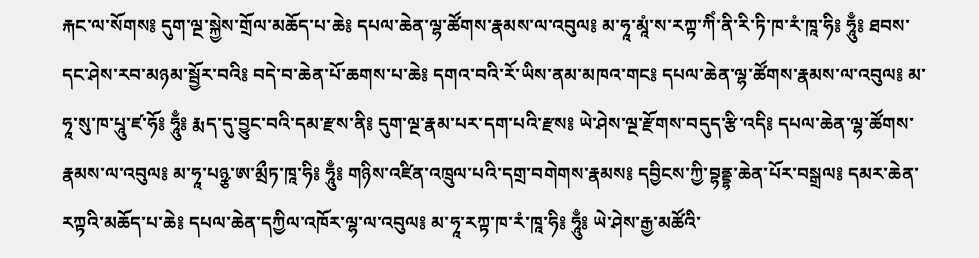རྐང་ལ་སོགས༔ དུག་ལྔ་སྐྱེས་གྲོལ་མཆོད་པ་ཆེ༔ དཔལ་ཆེན་ལྷ་ཚོགས་རྣམས་ལ་འབུལ༔ མ་ཧཱ་མཱཾ་ས་རཀྟ་ཀིཾ་ནི་རི་ཏི་ཁ་རཾ་ཁཱ་ཧི༔ ཧཱུྃ༔ ཐབས་དང་ཤེས་རབ་མཉམ་སྦྱོར་བའི༔ བདེ་བ་ཆེན་པོ་ཆགས་པ་ཆེ༔ དགའ་བའི་རོ་ཡིས་ནམ་མཁའ་གང༔ དཔལ་ཆེན་ལྷ་ཚོགས་རྣམས་ལ་འབུལ༔ མ་ཧཱ་སུ་ཁ་པཱུ་ཛ་ཧོ༔ ཧཱུྃ༔ རྨད་དུ་བྱུང་བའི་དམ་རྫས་ནི༔ དུག་ལྔ་རྣམ་པར་དག་པའི་རྫས༔ ཡེ་ཤེས་ལྔ་རྫོགས་བདུད་རྩི་འདི༔ དཔལ་ཆེན་ལྷ་ཚོགས་རྣམས་ལ་འབུལ༔ མ་ཧཱ་པཉྩ་ཨ་མྲྀཏ་ཁཱ་ཧི༔ ཧཱུྃ༔ གཉིས་འཛིན་འཁྲུལ་པའི་དགྲ་བགེགས་རྣམས༔ དབྱིངས་ཀྱི་བྷནྡྷ་ཆེན་པོར་བསྒྲལ༔ དམར་ཆེན་རཀྟའི་མཆོད་པ་ཆེ༔ དཔལ་ཆེན་དཀྱིལ་འཁོར་ལྷ་ལ་འབུལ༔ མ་ཧཱ་རཀྟ་ཁ་རཾ་ཁཱ་ཧི༔ ཧཱུྃ༔ ཡེ་ཤེས་རྒྱ་མཚོའི་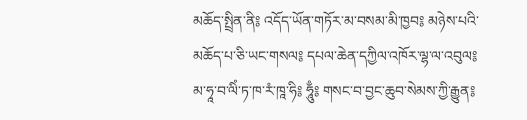མཆོད་སྤྲིན་ནི༔ འདོད་ཡོན་གཏོར་མ་བསམ་མི་ཁྱབ༔ མཉེས་པའི་མཆོད་པ་ཅི་ཡང་གསལ༔ དཔལ་ཆེན་དཀྱིལ་འཁོར་ལྷ་ལ་འབུལ༔ མ་ཧཱ་བ་ལིཾ་ཏ་ཁ་རཾ་ཁཱ་ཧི༔ ཧཱུྃ༔ གསང་བ་བྱང་ཆུབ་སེམས་ཀྱི་རྒྱུན༔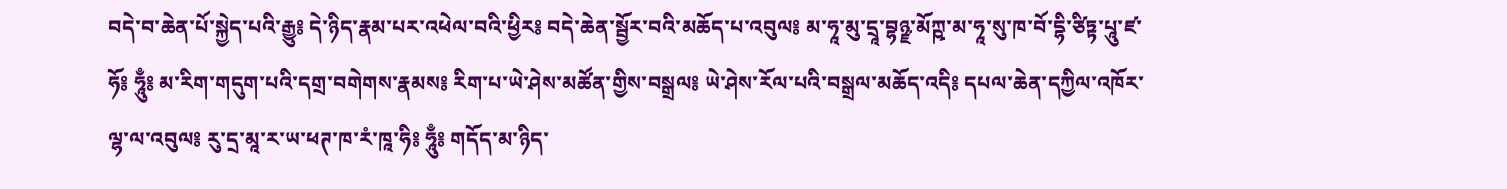བདེ་བ་ཆེན་པོ་སྐྱེད་པའི་རྒྱུ༔ དེ་ཉིད་རྣམ་པར་འཕེལ་བའི་ཕྱིར༔ བདེ་ཆེན་སྦྱོར་བའི་མཆོད་པ་འབུལ༔ མ་ཧཱ་མུ་དྲཱ་བྷཉྫ་མོཀྵ་མ་ཧཱ་སུ་ཁ་བོ་དྷི་ཙིཏྟ་པཱུ་ཛ་ཧོ༔ ཧཱུྃ༔ མ་རིག་གདུག་པའི་དགྲ་བགེགས་རྣམས༔ རིག་པ་ཡེ་ཤེས་མཚོན་གྱིས་བསྒྲལ༔ ཡེ་ཤེས་རོལ་པའི་བསྒྲལ་མཆོད་འདི༔ དཔལ་ཆེན་དཀྱིལ་འཁོར་ལྷ་ལ་འབུལ༔ རུ་དྲ་མཱ་ར་ཡ་ཕཊ་ཁ་རཾ་ཁཱ་ཧི༔ ཧཱུྃ༔ གདོད་མ་ཉིད་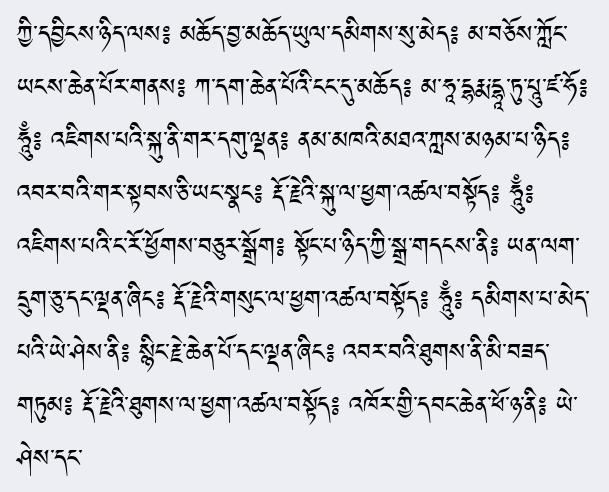ཀྱི་དབྱིངས་ཉིད་ལས༔ མཆོད་བྱ་མཆོད་ཡུལ་དམིགས་སུ་མེད༔ མ་བཅོས་ཀློང་ཡངས་ཆེན་པོར་གནས༔ ཀ་དག་ཆེན་པོའི་ངང་དུ་མཆོད༔ མ་ཧཱ་དྷརྨ་དྷཱ་ཏུ་པཱུ་ཛ་ཧོ༔ ཧཱུྃ༔ འཇིགས་པའི་སྐུ་ནི་གར་དགུ་ལྡན༔ ནམ་མཁའི་མཐའ་ཀླས་མཉམ་པ་ཉིད༔ འབར་བའི་གར་སྟབས་ཅི་ཡང་སྣང༔ རྡོ་རྗེའི་སྐུ་ལ་ཕྱག་འཚལ་བསྟོད༔ ཧཱུྃ༔ འཇིགས་པའི་ང་རོ་ཕྱོགས་བཅུར་སྒྲོག༔ སྟོང་པ་ཉིད་ཀྱི་སྒྲ་གདངས་ནི༔ ཡན་ལག་དྲུག་ཅུ་དང་ལྡན་ཞིང༔ རྡོ་རྗེའི་གསུང་ལ་ཕྱག་འཚལ་བསྟོད༔ ཧཱུྃ༔ དམིགས་པ་མེད་པའི་ཡེ་ཤེས་ནི༔ སྙིང་རྗེ་ཆེན་པོ་དང་ལྡན་ཞིང༔ འབར་བའི་ཐུགས་ནི་མི་བཟད་གཏུམ༔ རྡོ་རྗེའི་ཐུགས་ལ་ཕྱག་འཚལ་བསྟོད༔ འཁོར་གྱི་དབང་ཆེན་ཕོ་ཉ་ནི༔ ཡེ་ཤེས་དང་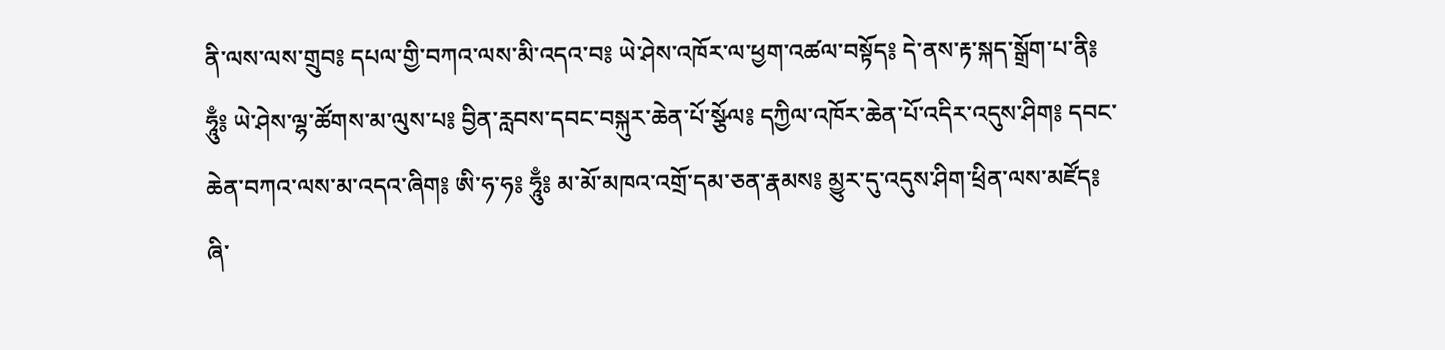ནི་ལས་ལས་གྲུབ༔ དཔལ་གྱི་བཀའ་ལས་མི་འདའ་བ༔ ཡེ་ཤེས་འཁོར་ལ་ཕྱག་འཚལ་བསྟོད༔ དེ་ནས་རྟ་སྐད་སྒྲོག་པ་ནི༔ ཧཱུྃ༔ ཡེ་ཤེས་ལྷ་ཚོགས་མ་ལུས་པ༔ བྱིན་རླབས་དབང་བསྐུར་ཆེན་པོ་སྩོལ༔ དཀྱིལ་འཁོར་ཆེན་པོ་འདིར་འདུས་ཤིག༔ དབང་ཆེན་བཀའ་ལས་མ་འདའ་ཞིག༔ ཨི་ཧ་ཧ༔ ཧཱུྃ༔ མ་མོ་མཁའ་འགྲོ་དམ་ཅན་རྣམས༔ མྱུར་དུ་འདུས་ཤིག་ཕྲིན་ལས་མཛོད༔ ཞི་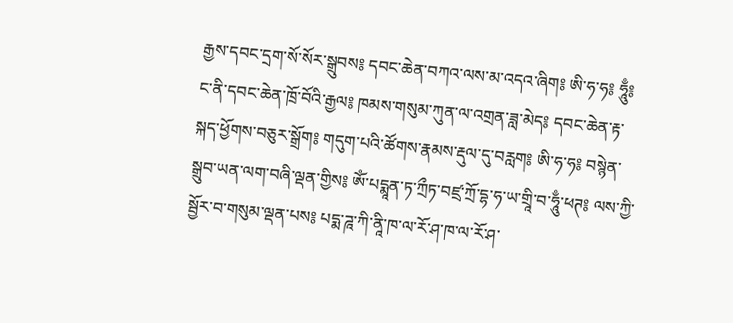རྒྱས་དབང་དྲག་སོ་སོར་སྒྲུབས༔ དབང་ཆེན་བཀའ་ལས་མ་འདའ་ཞིག༔ ཨི་ཧ་ཧ༔ ཧཱུྃ༔ ང་ནི་དབང་ཆེན་ཁྲོ་བོའི་རྒྱལ༔ ཁམས་གསུམ་ཀུན་ལ་འགྲན་ཟླ་མེད༔ དབང་ཆེན་རྟ་སྐད་ཕྱོགས་བཅུར་སྒྲོག༔ གདུག་པའི་ཚོགས་རྣམས་རྡུལ་དུ་བརླག༔ ཨི་ཧ་ཧ༔ བསྙེན་སྒྲུབ་ཡན་ལག་བཞི་ལྡན་གྱིས༔ ཨོཾ་པདྨཱན་ཏ་ཀྲྀཏ་བཛྲ་ཀྲོ་དྷ་ཧ་ཡ་གྲཱི་བ་ཧཱུྃ་ཕཊ༔ ལས་ཀྱི་སྦྱོར་བ་གསུམ་ལྡན་པས༔ པདྨ་ཌཱ་ཀི་ནཱི་ཁ་ལ་རོ་ཤ་ཁ་ལ་རོ་ཤ་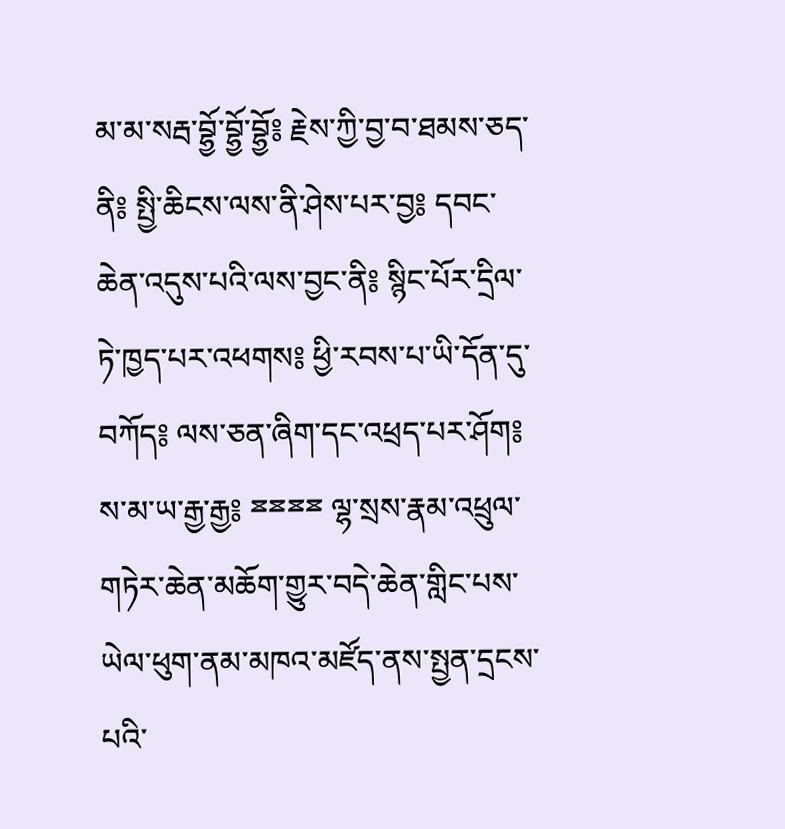མ་མ་སརྦ་བྷྱོ་བྷྱོ་བྷྱོ༔ རྗེས་ཀྱི་བྱ་བ་ཐམས་ཅད་ནི༔ སྤྱི་ཆིངས་ལས་ནི་ཤེས་པར་བྱ༔ དབང་ཆེན་འདུས་པའི་ལས་བྱང་ནི༔ སྙིང་པོར་དྲིལ་ཏེ་ཁྱད་པར་འཕགས༔ ཕྱི་རབས་པ་ཡི་དོན་དུ་བཀོད༔ ལས་ཅན་ཞིག་དང་འཕྲད་པར་ཤོག༔ ས་མ་ཡ་རྒྱ་རྒྱ༔ ྈྈྈྈ ལྷ་སྲས་རྣམ་འཕྲུལ་གཏེར་ཆེན་མཆོག་གྱུར་བདེ་ཆེན་གླིང་པས་ཡེལ་ཕུག་ནམ་མཁའ་མཛོད་ནས་སྤྱན་དྲངས་པའི་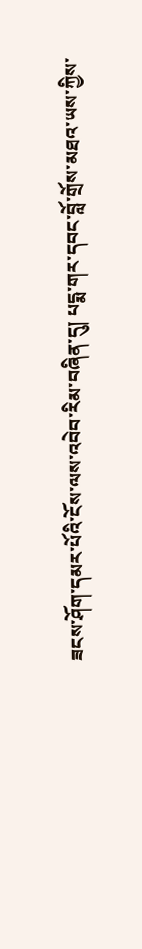ཟངས་ཤོག་དམར་པོའི་ངོས་ལས་འབེབ་རིམ་བཞིན་དུ། པདྨ་གར་དབང་བློ་གྲོས་མཐའ་ཡས་ཀྱིས་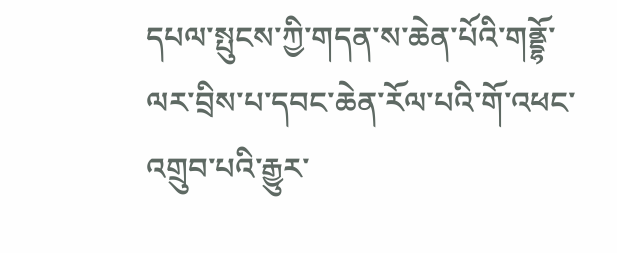དཔལ་སྤུངས་ཀྱི་གདན་ས་ཆེན་པོའི་གནྡྷོ་ལར་བྲིས་པ་དབང་ཆེན་རོལ་པའི་གོ་འཕང་འགྲུབ་པའི་རྒྱུར་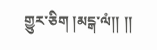གྱུར་ཅིག །མངྒ་ལཾ།། །།